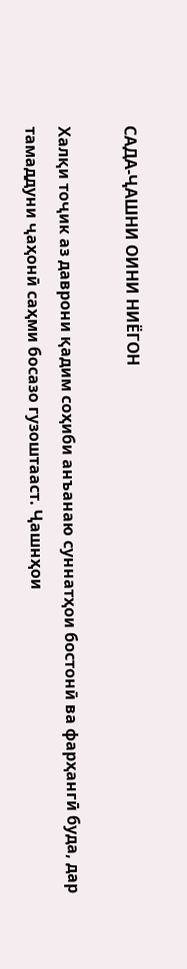САДА-ҶАШНИ ОИНИ НИЁГОН

Халқи тоҷик аз даврони қадим соҳиби анъанаю суннатҳои бостонӣ ва фарҳангӣ буда, дар тамаддуни ҷаҳонӣ саҳми босазо гузоштааст. Ҷашнҳои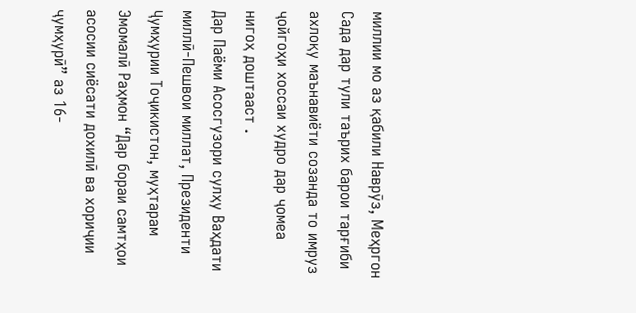миллии мо аз қабили Наврӯз, Меҳргон Сада дар тули таърих барои тарғиби ахлоқу маънавиёти созанда то имруз ҷойгоҳи хоссаи худро дар ҷомеа нигоҳ доштааст .
Дар Паёми Асосгузори сулҳу Ваҳдати миллӣ-Пешвои миллат, Президенти Ҷумҳурии Тоҷикистон, муҳтарам Эмомалӣ Раҳмон “Дар бораи самтҳои асосии сиёсати дохилӣ ва хориҷии ҷумҳурӣ” аз 16-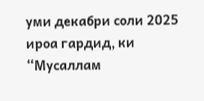уми декабри соли 2025 ироа гардид, ки “Мусаллам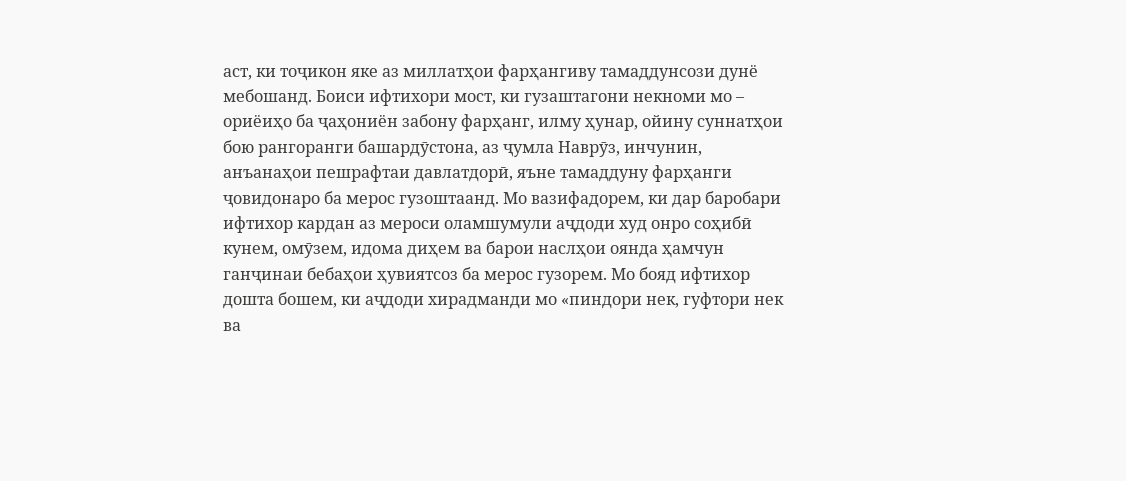аст, ки тоҷикон яке аз миллатҳои фарҳангиву тамаддунсози дунё мебошанд. Боиси ифтихори мост, ки гузаштагони некноми мо – ориёиҳо ба ҷаҳониён забону фарҳанг, илму ҳунар, ойину суннатҳои бою рангоранги башардӯстона, аз ҷумла Наврӯз, инчунин, анъанаҳои пешрафтаи давлатдорӣ, яъне тамаддуну фарҳанги ҷовидонаро ба мерос гузоштаанд. Мо вазифадорем, ки дар баробари ифтихор кардан аз мероси оламшумули аҷдоди худ онро соҳибӣ кунем, омӯзем, идома диҳем ва барои наслҳои оянда ҳамчун ганҷинаи бебаҳои ҳувиятсоз ба мерос гузорем. Мо бояд ифтихор дошта бошем, ки аҷдоди хирадманди мо «пиндори нек, гуфтори нек ва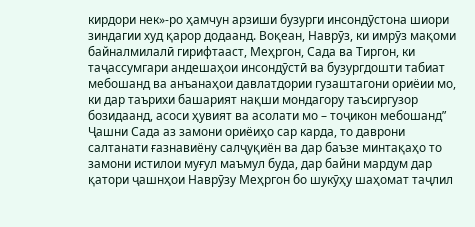кирдори нек»-ро ҳамчун арзиши бузурги инсондӯстона шиори зиндагии худ қарор додаанд. Воқеан, Наврӯз, ки имрӯз мақоми байналмилалӣ гирифтааст, Меҳргон, Сада ва Тиргон, ки таҷассумгари андешаҳои инсондӯстӣ ва бузургдошти табиат мебошанд ва анъанаҳои давлатдории гузаштагони ориёии мо, ки дар таърихи башарият нақши мондагору таъсиргузор бозидаанд, асоси ҳувият ва асолати мо – тоҷикон мебошанд”
Ҷашни Сада аз замони ориёиҳо сар карда, то даврони салтанати ғазнавиёну салҷуқиён ва дар баъзе минтақаҳо то замони истилои муғул маъмул буда, дар байни мардум дар қатори ҷашнҳои Наврӯзу Меҳргон бо шукӯҳу шаҳомат таҷлил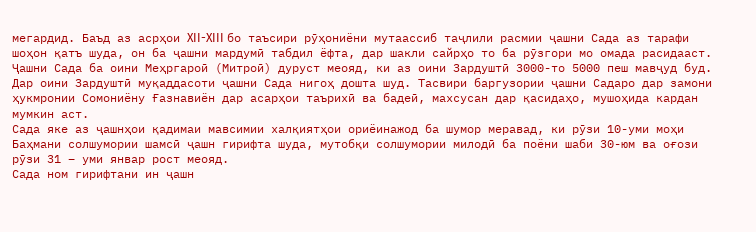мегардид. Баъд аз асрҳои XII-XIII бо таъсири рӯҳониёни мутаассиб таҷлили расмии ҷашни Сада аз тарафи шоҳон қатъ шуда, он ба ҷашни мардумӣ табдил ёфта, дар шакли сайрҳо то ба рӯзгори мо омада расидааст. Ҷашни Сада ба оини Меҳргароӣ (Митроӣ) дуруст меояд, ки аз оини Зардуштӣ 3000-то 5000 пеш мавҷуд буд. Дар оини Зардуштӣ муқаддасоти ҷашни Сада нигоҳ дошта шуд. Тасвири баргузории ҷашни Садаро дар замони ҳукмронии Сомониёну Ғазнавиён дар асарҳои таърихӣ ва бадеӣ, махсусан дар қасидаҳо, мушоҳида кардан мумкин аст.
Сада яке аз ҷашнҳои қадимаи мавсимии халқиятҳои ориёинажод ба шумор меравад, ки рӯзи 10-уми моҳи Баҳмани солшумории шамсӣ ҷашн гирифта шуда, мутобқи солшумории милодӣ ба поёни шаби 30-юм ва оғози рӯзи 31 – уми январ рост меояд.
Сада ном гирифтани ин ҷашн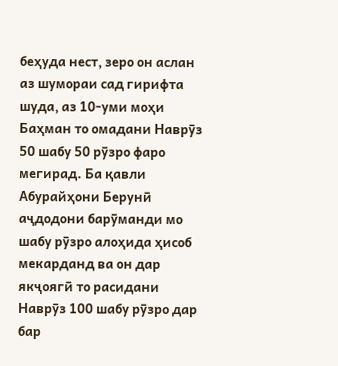беҳуда нест, зеро он аслан аз шумораи сад гирифта шуда, аз 10-уми моҳи Баҳман то омадани Наврӯз 50 шабу 50 рӯзро фаро мегирад. Ба қавли Абурайҳони Берунӣ аҷдодони барӯманди мо шабу рӯзро алоҳида ҳисоб мекарданд ва он дар якҷоягӣ то расидани Наврӯз 100 шабу рӯзро дар бар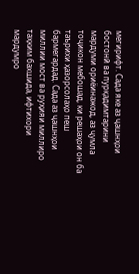мегирифт. Сада яке аз ҷашнҳои бостонӣ ва пурқадимтарини мардуми ориёинажод, аз ҷумла тоҷикон мебошад, ки решаҳои он ба таърихи ҳазорсолаҳо пеш бармегардад. Сада аз ҷашнҳои миллии мост ва руҳияи миллиро таҳким бахшида, ифтихори мардумро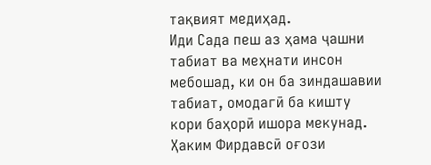тақвият медиҳад.
Иди Сада пеш аз ҳама ҷашни табиат ва меҳнати инсон мебошад, ки он ба зиндашавии табиат, омодагӣ ба кишту кори баҳорӣ ишора мекунад.
Ҳаким Фирдавсӣ оғози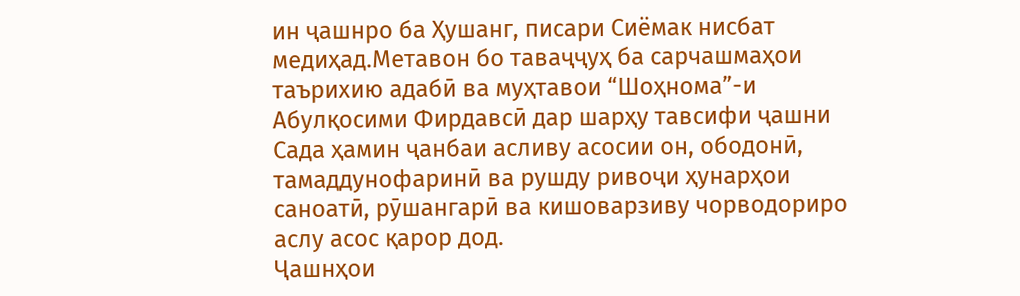ин ҷашнро ба Ҳушанг, писари Сиёмак нисбат медиҳад.Метавон бо таваҷҷуҳ ба сарчашмаҳои таърихию адабӣ ва муҳтавои “Шоҳнома”-и Абулқосими Фирдавсӣ дар шарҳу тавсифи ҷашни Сада ҳамин ҷанбаи асливу асосии он, ободонӣ, тамаддунофаринӣ ва рушду ривоҷи ҳунарҳои саноатӣ, рӯшангарӣ ва кишоварзиву чорводориро аслу асос қарор дод.
Ҷашнҳои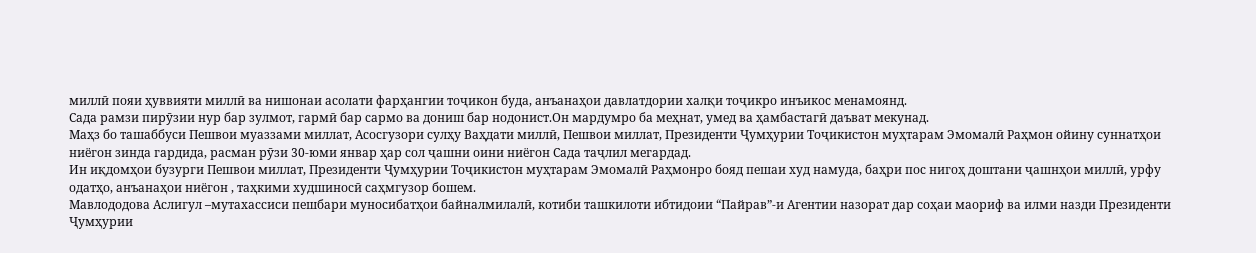миллӣ пояи ҳуввияти миллӣ ва нишонаи асолати фарҳангии тоҷикон буда, анъанаҳои давлатдории халқи тоҷикро инъикос менамоянд.
Сада рамзи пирӯзии нур бар зулмот, гармӣ бар сармо ва дониш бар нодонист.Он мардумро ба меҳнат, умед ва ҳамбастагӣ даъват мекунад.
Маҳз бо ташаббуси Пешвои муаззами миллат, Асосгузори сулҳу Ваҳдати миллӣ, Пешвои миллат, Президенти Ҷумҳурии Тоҷикистон муҳтарам Эмомалӣ Раҳмон ойину суннатҳои ниёгон зинда гардида, расман рӯзи 30-юми январ ҳар сол ҷашни оини ниёгон Сада таҷлил мегардад.
Ин иқдомҳои бузурги Пешвои миллат, Президенти Ҷумҳурии Тоҷикистон муҳтарам Эмомалӣ Раҳмонро бояд пешаи худ намуда, баҳри пос нигоҳ доштани ҷашнҳои миллӣ, урфу одатҳо, анъанаҳои ниёгон , таҳкими худшиносӣ саҳмгузор бошем.
Мавлододова Аслигул –мутахассиси пешбари муносибатҳои байналмилалӣ, котиби ташкилоти ибтидоии “Пайрав”-и Агентии назорат дар соҳаи маориф ва илми назди Президенти Ҷумҳурии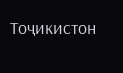Тоҷикистон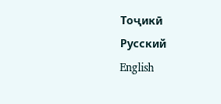Тоҷикӣ
Русский
English